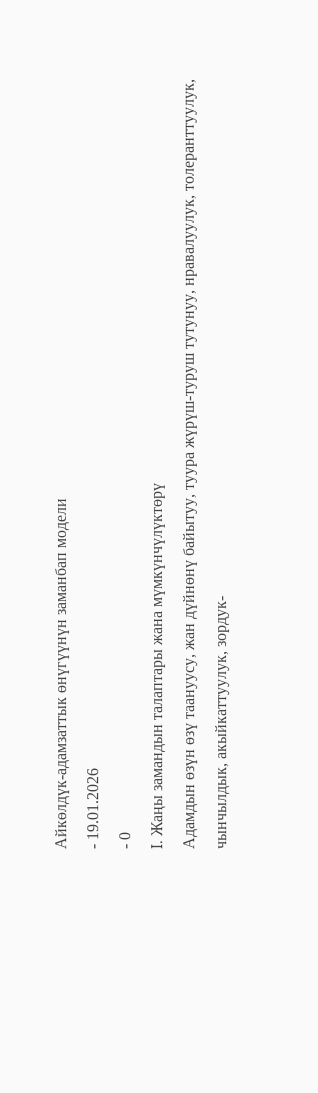Айкөлдүк-адамзаттык өнүгүүнүн заманбап модели
- 19.01.2026
- 0
I. Жаңы замандын талаптары жана мүмкүнчүлүктөрү
Адамдын өзүн өзү таануусу, жан дүйнөнү байытуу, туура жүрүш-туруш тутунуу, нравалуулук, толеранттуулук, чынчылдык, акыйкаттуулук, зордук-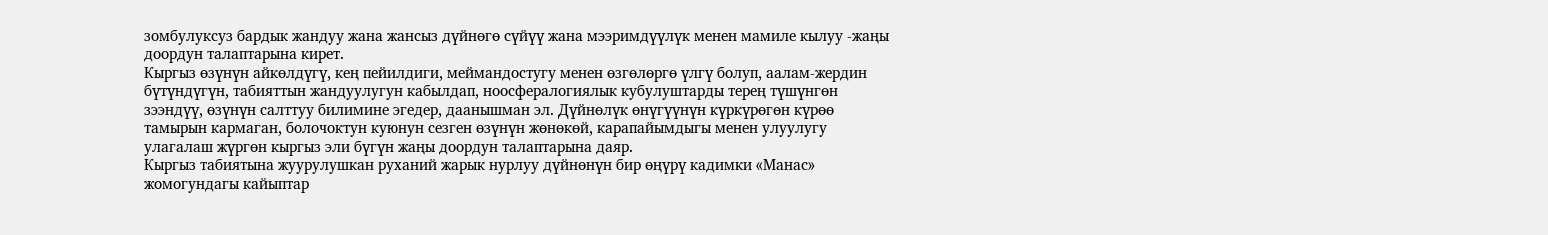зомбулуксуз бардык жандуу жана жансыз дүйнөгө сүйүү жана мээримдүүлүк менен мамиле кылуу -жаңы доордун талаптарына кирет.
Кыргыз өзүнүн айкөлдүгү, кең пейилдиги, меймандостугу менен өзгөлөргө үлгү болуп, аалам-жердин бүтүндүгүн, табияттын жандуулугун кабылдап, ноосфералогиялык кубулуштарды терең түшүнгөн зээндүү, өзүнүн салттуу билимине эгедер, даанышман эл. Дүйнөлүк өнүгүүнүн күркүрөгөн күрөө тамырын кармаган, болочоктун куюнун сезген өзүнүн жөнөкөй, карапайымдыгы менен улуулугу улагалаш жүргөн кыргыз эли бүгүн жаңы доордун талаптарына даяр.
Кыргыз табиятына жуурулушкан руханий жарык нурлуу дүйнөнүн бир өңүрү кадимки «Манас» жомогундагы кайыптар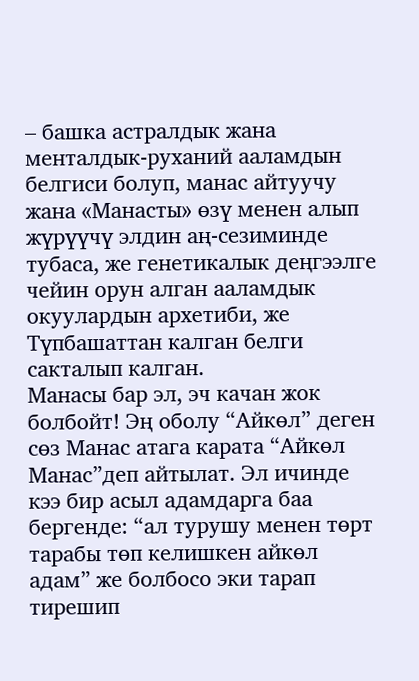– башка астралдык жана менталдык-руханий ааламдын белгиси болуп, манас айтуучу жана «Манасты» өзү менен алып жүрүүчү элдин аң-сезиминде тубаса, же генетикалык деңгээлге чейин орун алган ааламдык окуулардын архетиби, же Түпбашаттан калган белги сакталып калган.
Манасы бар эл, эч качан жок болбойт! Эң оболу “Айкөл” деген сөз Манас атага карата “Айкөл Манас”деп айтылат. Эл ичинде кээ бир асыл адамдарга баа бергенде: “ал турушу менен төрт тарабы төп келишкен айкөл адам” же болбосо эки тарап тирешип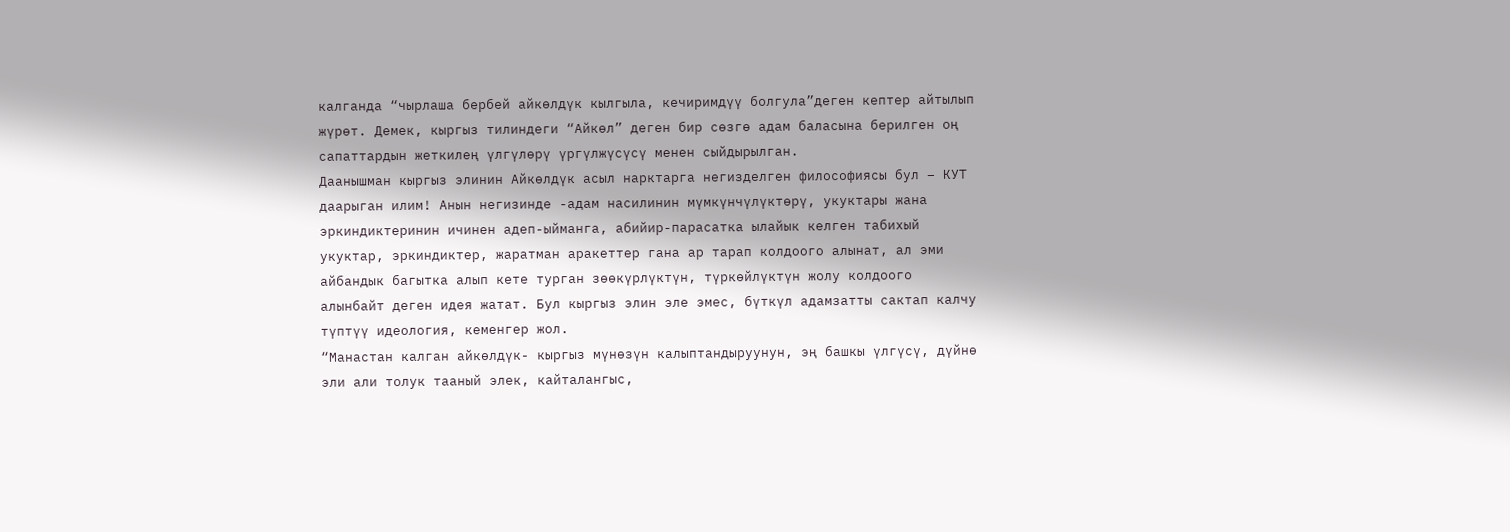калганда “чырлаша бербей айкөлдүк кылгыла, кечиримдүү болгула”деген кептер айтылып жүрөт. Демек, кыргыз тилиндеги “Айкөл” деген бир сөзгө адам баласына берилген оң сапаттардын жеткилең үлгүлөрү үргүлжүсүсү менен сыйдырылган.
Даанышман кыргыз элинин Айкөлдүк асыл нарктарга негизделген философиясы бул – КУТ даарыган илим! Анын негизинде -адам насилинин мүмкүнчүлүктөрү, укуктары жана эркиндиктеринин ичинен адеп-ыйманга, абийир-парасатка ылайык келген табихый укуктар, эркиндиктер, жаратман аракеттер гана ар тарап колдоого алынат, ал эми айбандык багытка алып кете турган зөөкүрлүктүн, түркөйлүктүн жолу колдоого алынбайт деген идея жатат. Бул кыргыз элин эле эмес, бүткүл адамзатты сактап калчу түптүү идеология, кеменгер жол.
“Манастан калган айкөлдүк- кыргыз мүнөзүн калыптандыруунун, эң башкы үлгүсү, дүйнө эли али толук тааный элек, кайталангыс,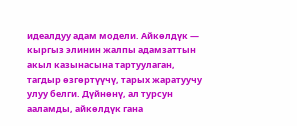идеалдуу адам модели. Айкөлдүк — кыргыз элинин жалпы адамзаттын акыл казынасына тартуулаган, тагдыр өзгөртүүчү, тарых жаратуучу улуу белги. Дүйнөнү, ал турсун ааламды, айкөлдүк гана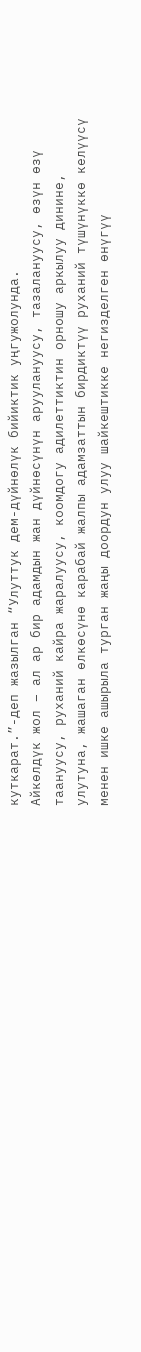куткарат.”-деп жазылган “Улуттук дем-дүйнөлүк бийиктик уңгужолунда.
Айкөлдүк жол – ал ар бир адамдын жан дүйнөсүнүн аруулануусу, тазалануусу, өзүн өзү таануусу, руханий кайра жаралуусу, коомдогу адилеттиктин орношу аркылуу динине, улутуна, жашаган өлкөсүнө карабай жалпы адамзаттын бирдиктүү руханий түшүнүккө келүүсү менен ишке ашырыла турган жаңы доордун улуу шайкештикке негизделген өнүгүү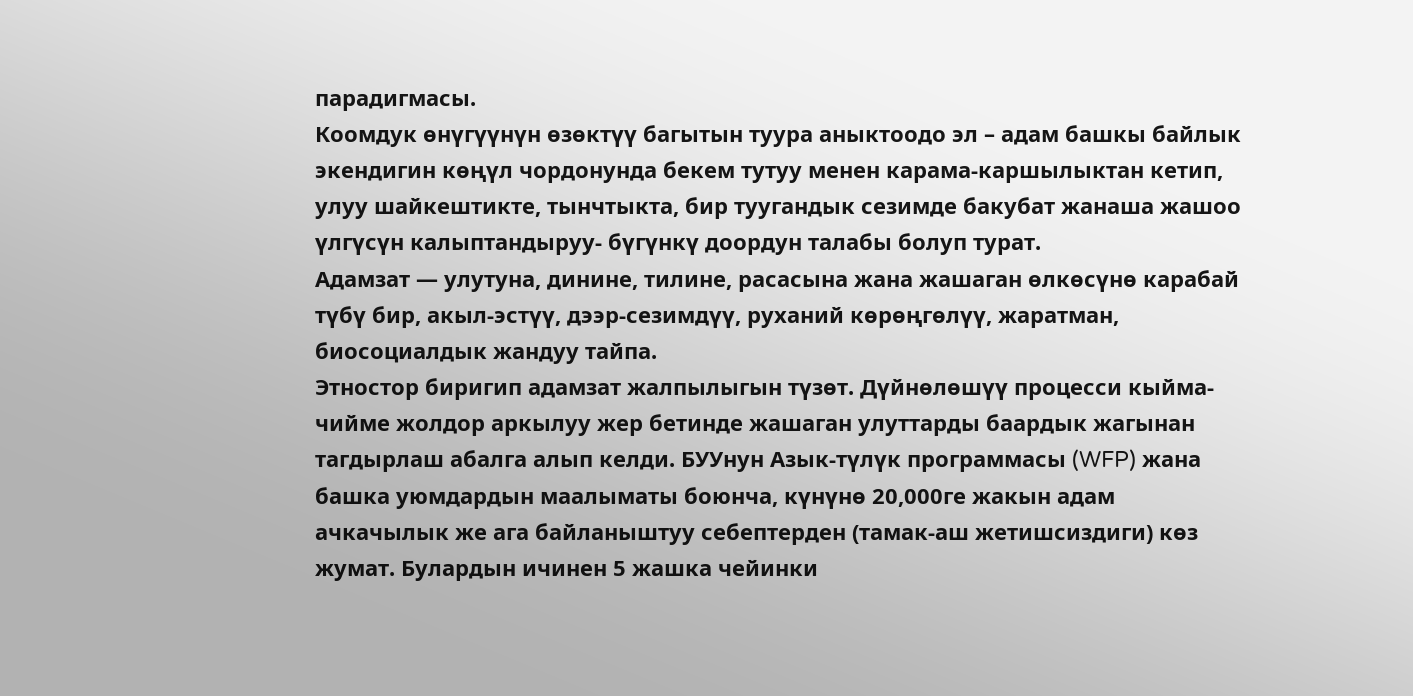парадигмасы.
Коомдук өнүгүүнүн өзөктүү багытын туура аныктоодо эл – адам башкы байлык экендигин көңүл чордонунда бекем тутуу менен карама-каршылыктан кетип, улуу шайкештикте, тынчтыкта, бир туугандык сезимде бакубат жанаша жашоо үлгүсүн калыптандыруу- бүгүнкү доордун талабы болуп турат.
Адамзат — улутуна, динине, тилине, расасына жана жашаган өлкөсүнө карабай түбү бир, акыл-эстүү, дээр-сезимдүү, руханий көрөңгөлүү, жаратман, биосоциалдык жандуу тайпа.
Этностор биригип адамзат жалпылыгын түзөт. Дүйнөлөшүү процесси кыйма-чийме жолдор аркылуу жер бетинде жашаган улуттарды баардык жагынан тагдырлаш абалга алып келди. БУУнун Азык-түлүк программасы (WFP) жана башка уюмдардын маалыматы боюнча, күнүнө 20,000ге жакын адам ачкачылык же ага байланыштуу себептерден (тамак-аш жетишсиздиги) көз жумат. Булардын ичинен 5 жашка чейинки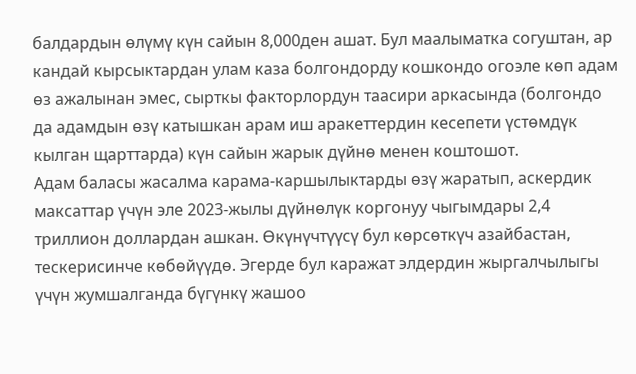балдардын өлүмү күн сайын 8,000ден ашат. Бул маалыматка согуштан, ар кандай кырсыктардан улам каза болгондорду кошкондо огоэле көп адам өз ажалынан эмес, сырткы факторлордун таасири аркасында (болгондо да адамдын өзү катышкан арам иш аракеттердин кесепети үстөмдүк кылган щарттарда) күн сайын жарык дүйнө менен коштошот.
Адам баласы жасалма карама-каршылыктарды өзү жаратып, аскердик максаттар үчүн эле 2023-жылы дүйнөлүк коргонуу чыгымдары 2,4 триллион доллардан ашкан. Өкүнүчтүүсү бул көрсөткүч азайбастан, тескерисинче көбөйүүдө. Эгерде бул каражат элдердин жыргалчылыгы үчүн жумшалганда бүгүнкү жашоо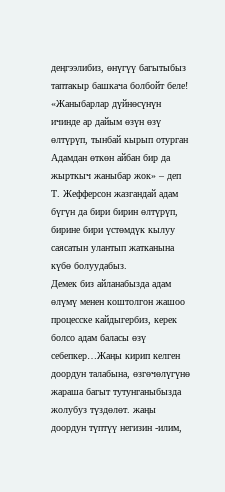деңгээлибиз, өнүгүү багытыбыз таптакыр башкача болбойт беле! «Жаныбарлар дүйнөсүнүн ичинде ар дайым өзүн өзү өлтүрүп, тынбай кырып отурган Адамдан өткөн айбан бир да жырткыч жаныбар жок» – деп Т. Жефферсон жазгандай адам бүгүн да бири бирин өлтүрүп, бирине бири үстөмдүк кылуу саясатын улантып жатканына күбө болуудабыз.
Демек биз айланабызда адам өлүмү менен коштолгон жашоо процесске кайдыгербиз, керек болсо адам баласы өзү себепкер…Жаңы кирип келген доордун талабына, өзгөчөлүгүнө жараша багыт тутунганыбызда жолубуз түздөлөт. жаңы доордун түптүү негизин -илим,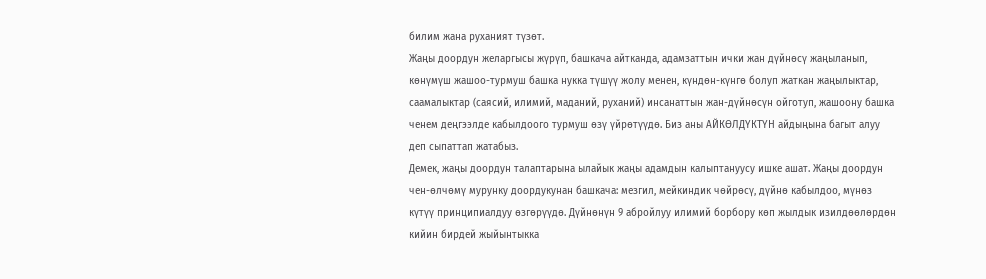билим жана руханият түзөт.
Жаңы доордун желаргысы жүрүп, башкача айтканда, адамзаттын ички жан дүйнөсү жаңыланып, көнүмүш жашоо-турмуш башка нукка түшүү жолу менен, күндөн-күнгө болуп жаткан жаңылыктар, саамалыктар (саясий, илимий, маданий, руханий) инсанаттын жан-дүйнөсүн ойготуп, жашоону башка ченем деңгээлде кабылдоого турмуш өзү үйрөтүүдө. Биз аны АЙКӨЛДҮКТҮН айдыңына багыт алуу деп сыпаттап жатабыз.
Демек, жаңы доордун талаптарына ылайык жаңы адамдын калыптануусу ишке ашат. Жаңы доордун чен-өлчөмү мурунку доордукунан башкача: мезгил, мейкиндик чөйрөсү, дүйнө кабылдоо, мүнөз күтүү принципиалдуу өзгөрүүдө. Дүйнөнүн 9 абройлуу илимий борбору көп жылдык изилдөөлөрдөн кийин бирдей жыйынтыкка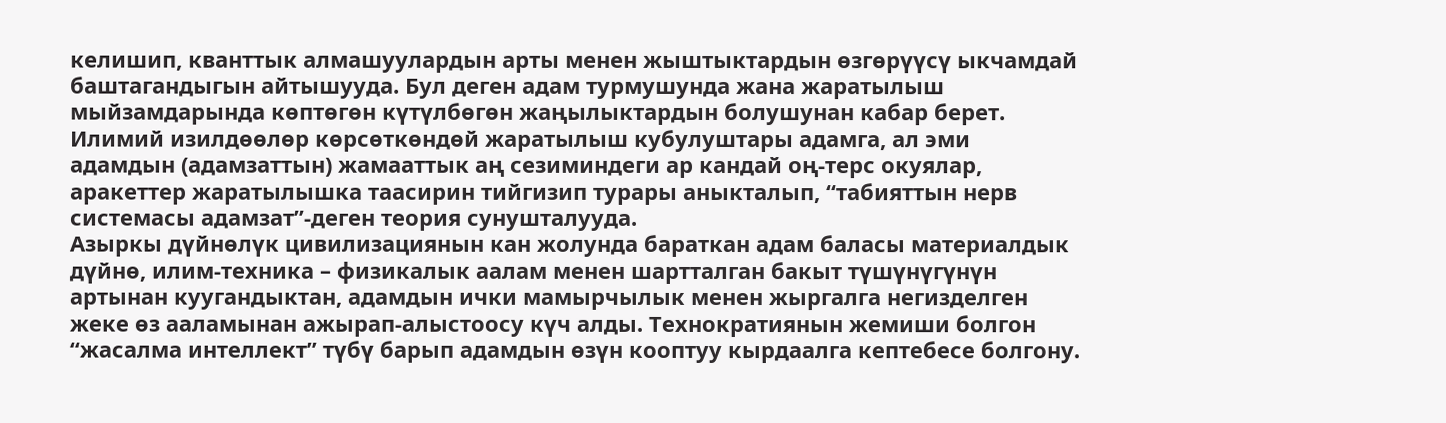келишип, кванттык алмашуулардын арты менен жыштыктардын өзгөрүүсү ыкчамдай баштагандыгын айтышууда. Бул деген адам турмушунда жана жаратылыш мыйзамдарында көптөгөн күтүлбөгөн жаңылыктардын болушунан кабар берет.
Илимий изилдөөлөр көрсөткөндөй жаратылыш кубулуштары адамга, ал эми адамдын (адамзаттын) жамааттык аң сезиминдеги ар кандай оң-терс окуялар, аракеттер жаратылышка таасирин тийгизип турары аныкталып, “табияттын нерв системасы адамзат”-деген теория сунушталууда.
Азыркы дүйнөлүк цивилизациянын кан жолунда бараткан адам баласы материалдык дүйнө, илим-техника – физикалык аалам менен шартталган бакыт түшүнүгүнүн артынан куугандыктан, адамдын ички мамырчылык менен жыргалга негизделген жеке өз ааламынан ажырап-алыстоосу күч алды. Технократиянын жемиши болгон “жасалма интеллект” түбү барып адамдын өзүн кооптуу кырдаалга кептебесе болгону.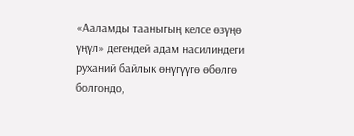«Ааламды тааныгың келсе өзүңө үңүл» дегендей адам насилиндеги руханий байлык өнүгүүгө өбөлгө болгондо,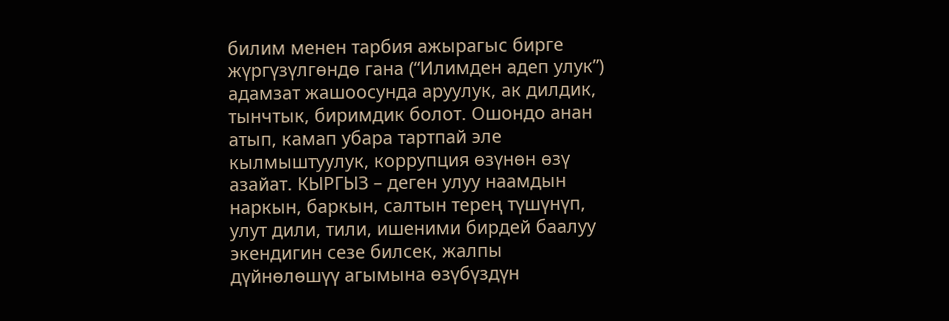билим менен тарбия ажырагыс бирге жүргүзүлгөндө гана (“Илимден адеп улук”) адамзат жашоосунда аруулук, ак дилдик, тынчтык, биримдик болот. Ошондо анан атып, камап убара тартпай эле кылмыштуулук, коррупция өзүнөн өзү азайат. КЫРГЫЗ – деген улуу наамдын наркын, баркын, салтын терең түшүнүп, улут дили, тили, ишеними бирдей баалуу экендигин сезе билсек, жалпы дүйнөлөшүү агымына өзүбүздүн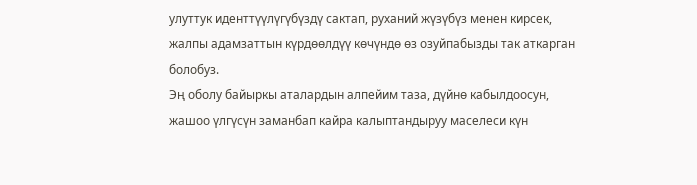улуттук иденттүүлүгүбүздү сактап, руханий жүзүбүз менен кирсек, жалпы адамзаттын күрдөөлдүү көчүндө өз озуйпабызды так аткарган болобуз.
Эң оболу байыркы аталардын алпейим таза, дүйнө кабылдоосун, жашоо үлгүсүн заманбап кайра калыптандыруу маселеси күн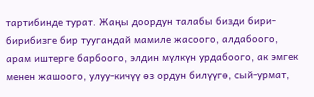тартибинде турат. Жаңы доордун талабы бизди бири-бирибизге бир туугандай мамиле жасоого, алдабоого, арам иштерге барбоого, элдин мүлкүн урдабоого, ак эмгек менен жашоого, улуу-кичүү өз ордун билүүгө, сый-урмат,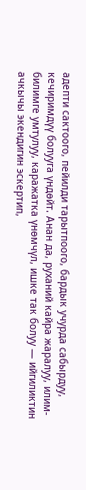адепти сактоого, пейилди тарытпоого, бардык учурда сабырдуу, кечиримдүү болууга үндөйт. Анан да, руханий кайра жаралуу, илим-билимге умтулуу, каражатка үнөмчүл, ишке так болуу — ийгиликтин ачкычы экендигин эскертип,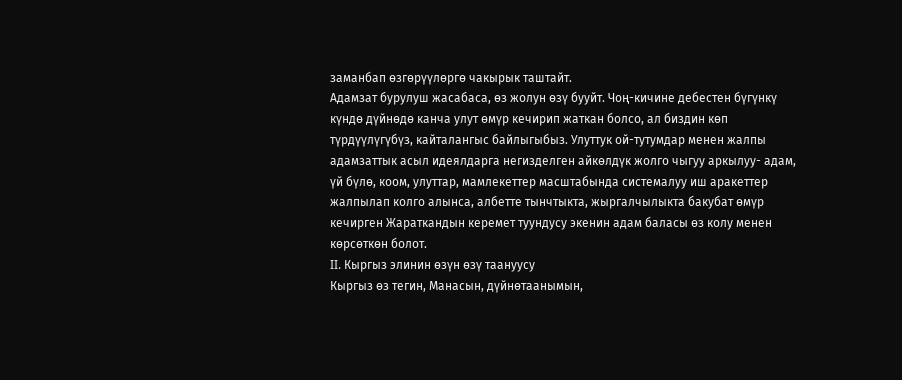заманбап өзгөрүүлөргө чакырык таштайт.
Адамзат бурулуш жасабаса, өз жолун өзү бууйт. Чоң-кичине дебестен бүгүнкү күндө дүйнөдө канча улут өмүр кечирип жаткан болсо, ал биздин көп түрдүүлүгүбүз, кайталангыс байлыгыбыз. Улуттук ой-тутумдар менен жалпы адамзаттык асыл идеялдарга негизделген айкөлдүк жолго чыгуу аркылуу- адам, үй бүлө, коом, улуттар, мамлекеттер масштабында системалуу иш аракеттер жалпылап колго алынса, албетте тынчтыкта, жыргалчылыкта бакубат өмүр кечирген Жараткандын керемет туундусу экенин адам баласы өз колу менен көрсөткөн болот.
II. Кыргыз элинин өзүн өзү таануусу
Кыргыз өз тегин, Манасын, дүйнөтаанымын,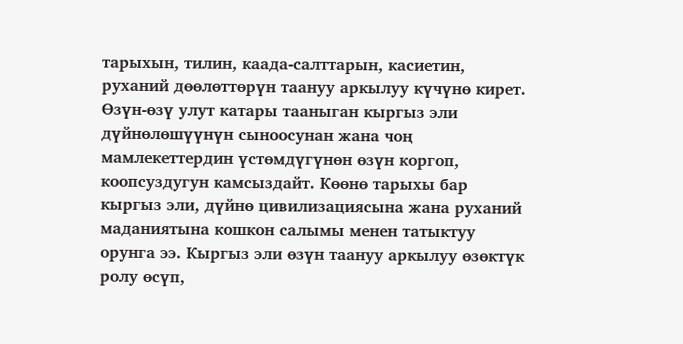тарыхын, тилин, каада-салттарын, касиетин, руханий дөөлөттөрүн таануу аркылуу күчүнө кирет. Өзүн-өзү улут катары тааныган кыргыз эли дүйнөлөшүүнүн сыноосунан жана чоң мамлекеттердин үстөмдүгүнөн өзүн коргоп, коопсуздугун камсыздайт. Көөнө тарыхы бар кыргыз эли, дүйнө цивилизациясына жана руханий маданиятына кошкон салымы менен татыктуу орунга ээ. Кыргыз эли өзүн таануу аркылуу өзөктүк ролу өсүп,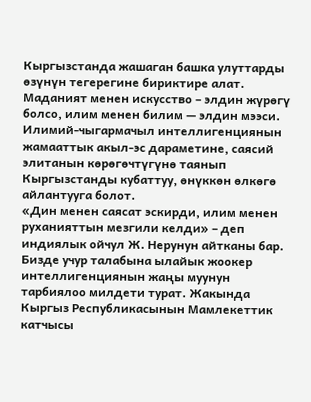Кыргызстанда жашаган башка улуттарды өзүнүн тегерегине бириктире алат.
Маданият менен искусство – элдин жүрөгү болсо, илим менен билим — элдин мээси. Илимий-чыгармачыл интеллигенциянын жамааттык акыл-эс дараметине, саясий элитанын көрөгөчтүгүнө таянып Кыргызстанды кубаттуу, өнүккөн өлкөгө айлантууга болот.
«Дин менен саясат эскирди, илим менен руханияттын мезгили келди» – деп индиялык ойчул Ж. Нерунун айтканы бар. Бизде учур талабына ылайык жоокер интеллигенциянын жаңы муунун тарбиялоо милдети турат. Жакында Кыргыз Республикасынын Мамлекеттик катчысы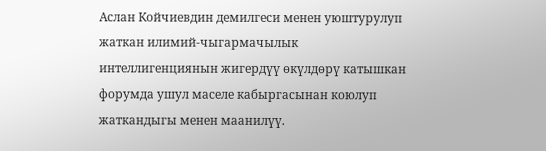Аслан Койчиевдин демилгеси менен уюштурулуп жаткан илимий-чыгармачылык интеллигенциянын жигердүү өкүлдөрү катышкан форумда ушул маселе кабыргасынан коюлуп жаткандыгы менен маанилүү.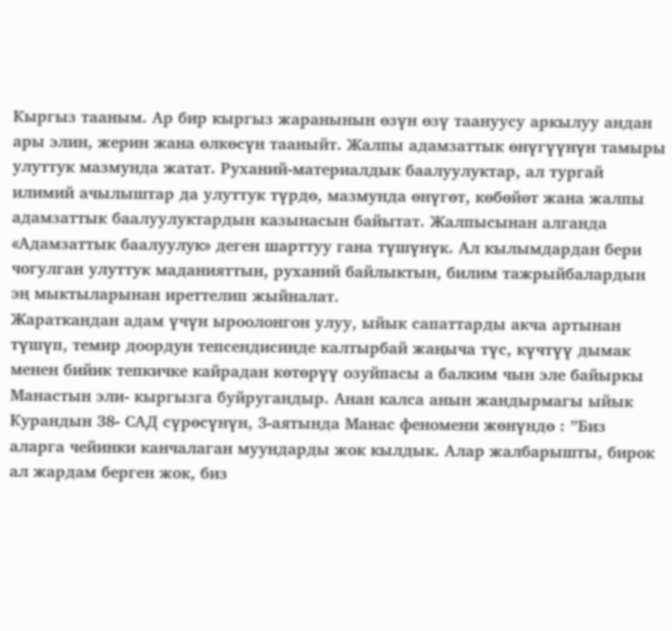Кыргыз тааным. Ар бир кыргыз жаранынын өзүн өзү таануусу аркылуу андан ары элин, жерин жана өлкөсүн тааныйт. Жалпы адамзаттык өнүгүүнүн тамыры улуттук мазмунда жатат. Руханий-материалдык баалуулуктар, ал тургай илимий ачылыштар да улуттук түрдө, мазмунда өнүгөт, көбөйөт жана жалпы адамзаттык баалуулуктардын казынасын байытат. Жалпысынан алганда «Адамзаттык баалуулук» деген шарттуу гана түшүнүк. Ал кылымдардан бери чогулган улуттук маданияттын, руханий байлыктын, билим тажрыйбалардын эң мыктыларынан иреттелип жыйналат.
Жараткандан адам үчүн ыроолонгон улуу, ыйык сапаттарды акча артынан түшүп, темир доордун тепсендисинде калтырбай жаңыча түс, күчтүү дымак менен бийик тепкичке кайрадан көтөрүү озуйпасы а балким чын эле байыркы Манастын эли- кыргызга буйругандыр. Анан калса анын жандырмагы ыйык Курандын 38- САД сүрөсүнүн, 3-аятында Манас феномени жөнүндө : ”Биз аларга чейинки канчалаган муундарды жок кылдык. Алар жалбарышты, бирок ал жардам берген жок, биз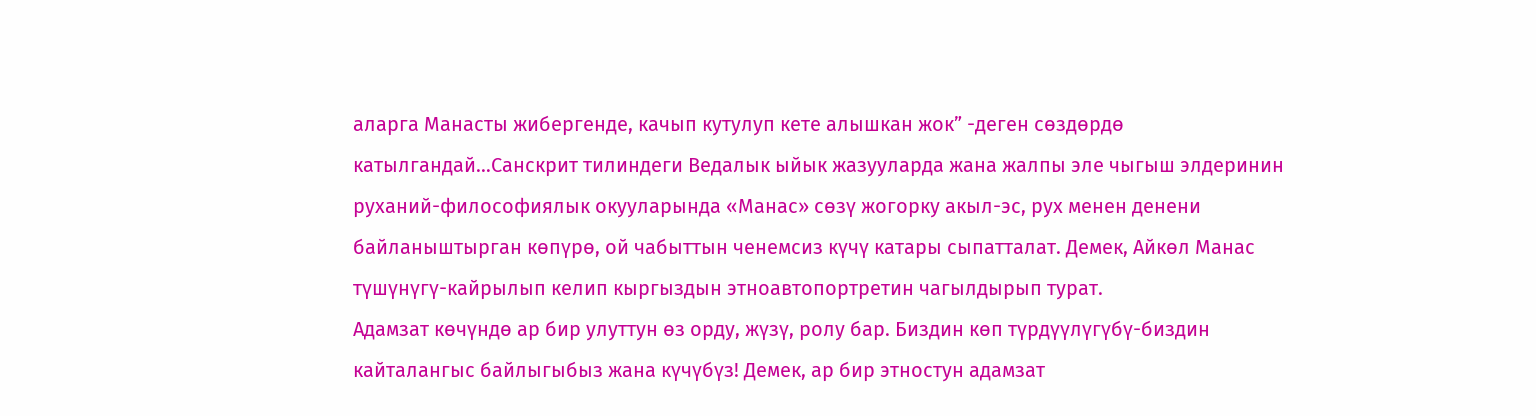аларга Манасты жибергенде, качып кутулуп кете алышкан жок” -деген сөздөрдө катылгандай…Санскрит тилиндеги Ведалык ыйык жазууларда жана жалпы эле чыгыш элдеринин руханий-философиялык окууларында «Манас» сөзү жогорку акыл-эс, рух менен денени байланыштырган көпүрө, ой чабыттын ченемсиз күчү катары сыпатталат. Демек, Айкөл Манас түшүнүгү-кайрылып келип кыргыздын этноавтопортретин чагылдырып турат.
Адамзат көчүндө ар бир улуттун өз орду, жүзү, ролу бар. Биздин көп түрдүүлүгүбү-биздин кайталангыс байлыгыбыз жана күчүбүз! Демек, ар бир этностун адамзат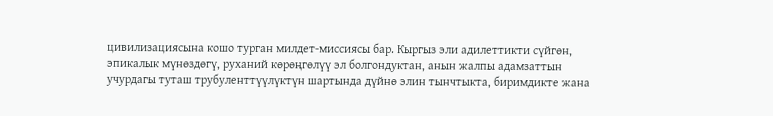цивилизациясына кошо турган милдет-миссиясы бар. Кыргыз эли адилеттикти сүйгөн, эпикалык мүнөздөгү, руханий көрөңгөлүү эл болгондуктан, анын жалпы адамзаттын учурдагы туташ трубуленттүүлүктүн шартында дүйнө элин тынчтыкта, биримдикте жана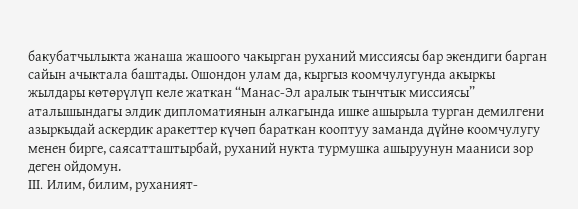бакубатчылыкта жанаша жашоого чакырган руханий миссиясы бар экендиги барган сайын ачыктала баштады. Ошондон улам да, кыргыз коомчулугунда акыркы жылдары көтөрүлүп келе жаткан “Манас-Эл аралык тынчтык миссиясы” аталышындагы элдик дипломатиянын алкагында ишке ашырыла турган демилгени азыркыдай аскердик аракеттер күчөп бараткан кооптуу заманда дүйнө коомчулугу менен бирге, саясатташтырбай, руханий нукта турмушка ашыруунун мааниси зор деген ойдомун.
III. Илим, билим, руханият-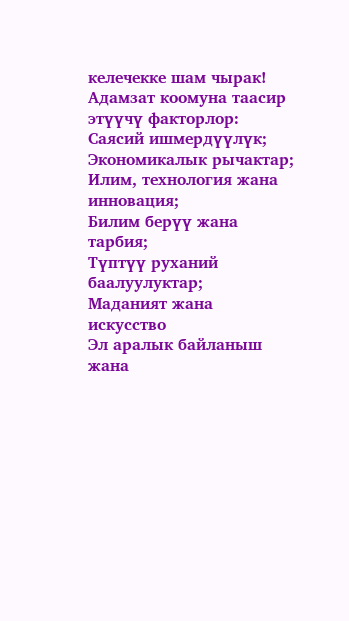келечекке шам чырак!
Адамзат коомуна таасир этүүчү факторлор:
Саясий ишмердүүлүк;
Экономикалык рычактар;
Илим, технология жана инновация;
Билим берүү жана тарбия;
Түптүү руханий баалуулуктар;
Маданият жана искусство
Эл аралык байланыш жана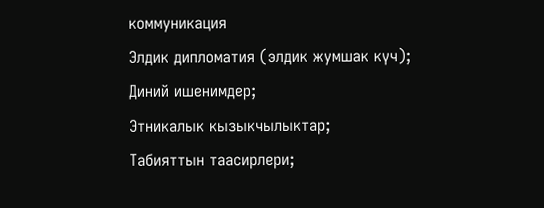коммуникация
Элдик дипломатия (элдик жумшак күч);
Диний ишенимдер;
Этникалык кызыкчылыктар;
Табияттын таасирлери;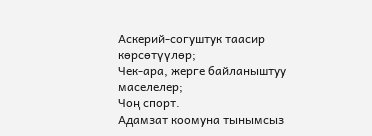Аскерий-согуштук таасир көрсөтүүлөр;
Чек-ара, жерге байланыштуу маселелер;
Чоң спорт.
Адамзат коомуна тынымсыз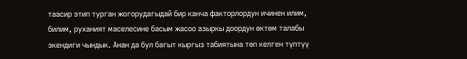таасир этип турган жогорудагыдай бир канча факторлордун ичинен илим, билим, руханият маселесине басым жасоо азыркы доордун өктөм талабы экендиги чындык. Анан да бул багыт кыргыз табиятына төп келген түптүү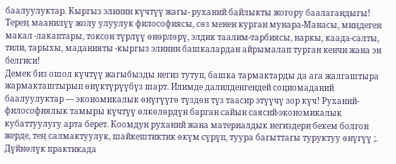баалуулуктар. Кыргыз элинин күчтүү жагы- руханий байлыкты жогору баалагандыгы! Терең маанилүү жолу улуулук философиясы, сөз менен курган мунара-Манасы, миңдеген макал -лакаптары, токсон түрлүү өнөрлөрү, элдик таалим-тарбиясы, наркы, каада-салты, тили, тарыхы, маданияты -кыргыз элинин башкалардан айрымалап турган кенчи жана эн белгиси!
Демек биз ошол күчтүү жагыбызды негиз тутуп, башка тармактарды да ага жалгаштыра жармакташтырып өнүктүрүүбүз шарт. Илимде далилденгендей социомаданий баалуулуктар — экономикалык өнүгүүгө түздөн түз таасир этүүчү зор күч! Руханий-философиялык тамыры күчтүү өлкөлөрдүн барган сайын саясий-экономикалык кубаттуулугу арта берет. Коомдун руханий жана материалдык негиздери бекем болгон жерде, тең салмактуулук, шайкештиктик өкүм сүрүп, туура багыттагы туруктуу өнүгүү ;.
Дүйнөлүк практикада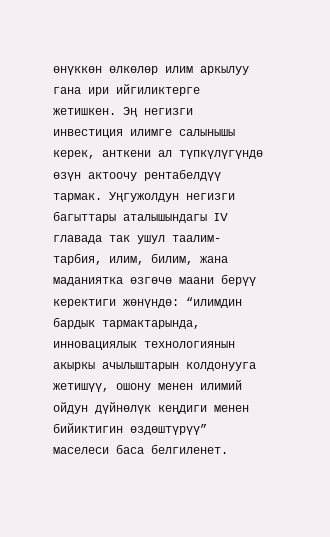өнүккөн өлкөлөр илим аркылуу гана ири ийгиликтерге жетишкен. Эң негизги инвестиция илимге салынышы керек, анткени ал түпкүлүгүндө өзүн актоочу рентабелдүү тармак. Уңгужолдун негизги багыттары аталышындагы IV главада так ушул таалим-тарбия, илим, билим, жана маданиятка өзгөчө маани берүү керектиги жөнүндө: “илимдин бардык тармактарында, инновациялык технологиянын акыркы ачылыштарын колдонууга жетишүү, ошону менен илимий ойдун дүйнөлүк кеңдиги менен бийиктигин өздөштүрүү” маселеси баса белгиленет.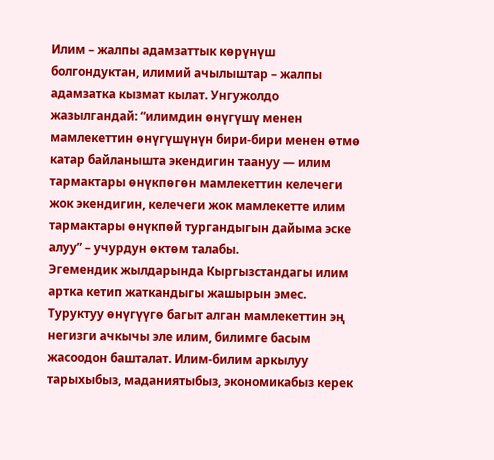Илим – жалпы адамзаттык көрүнүш болгондуктан, илимий ачылыштар – жалпы адамзатка кызмат кылат. Унгужолдо жазылгандай: “илимдин өнүгүшү менен мамлекеттин өнүгүшүнүн бири-бири менен өтмө катар байланышта экендигин таануу — илим тармактары өнүкпөгөн мамлекеттин келечеги жок экендигин, келечеги жок мамлекетте илим тармактары өнүкпөй тургандыгын дайыма эске алуу” – учурдун өктөм талабы.
Эгемендик жылдарында Кыргызстандагы илим артка кетип жаткандыгы жашырын эмес. Туруктуу өнүгүүгө багыт алган мамлекеттин эң негизги ачкычы эле илим, билимге басым жасоодон башталат. Илим-билим аркылуу тарыхыбыз, маданиятыбыз, экономикабыз керек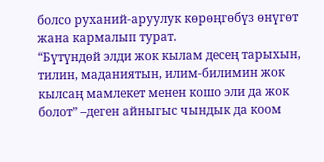болсо руханий-аруулук көрөңгөбүз өнүгөт жана кармалып турат.
“Бүтүндөй элди жок кылам десең тарыхын, тилин, маданиятын, илим-билимин жок кылсаң мамлекет менен кошо эли да жок болот” –деген айныгыс чындык да коом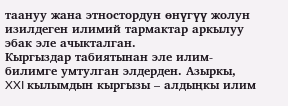таануу жана этностордун өнүгүү жолун изилдеген илимий тармактар аркылуу эбак эле ачыкталган.
Кыргыздар табиятынан эле илим-билимге умтулган элдерден. Азыркы, XXI кылымдын кыргызы – алдыңкы илим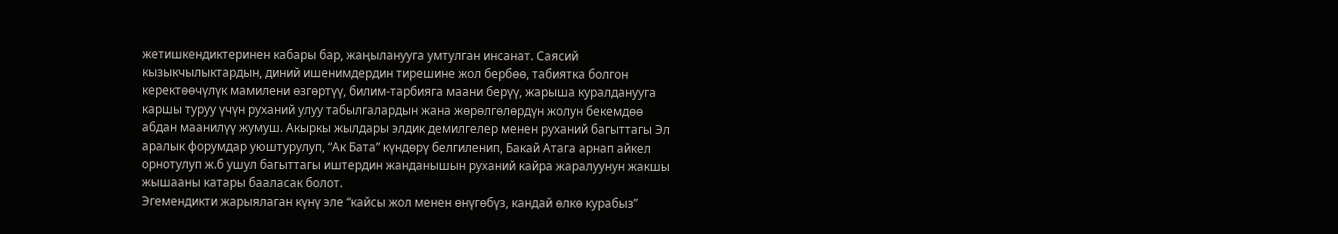жетишкендиктеринен кабары бар, жаңыланууга умтулган инсанат. Саясий кызыкчылыктардын, диний ишенимдердин тирешине жол бербөө, табиятка болгон керектөөчүлүк мамилени өзгөртүү, билим-тарбияга маани берүү, жарыша куралданууга каршы туруу үчүн руханий улуу табылгалардын жана жөрөлгөлөрдүн жолун бекемдөө абдан маанилүү жумуш. Акыркы жылдары элдик демилгелер менен руханий багыттагы Эл аралык форумдар уюштурулуп, “Ак Бата” күндөрү белгиленип, Бакай Атага арнап айкел орнотулуп ж.б ушул багыттагы иштердин жанданышын руханий кайра жаралуунун жакшы жышааны катары бааласак болот.
Эгемендикти жарыялаган күнү эле “кайсы жол менен өнүгөбүз, кандай өлкө курабыз”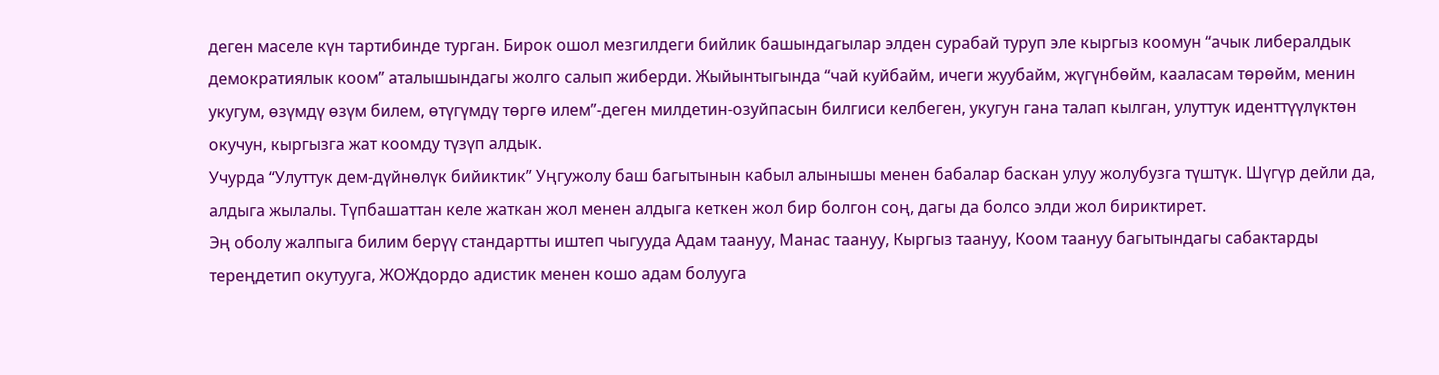деген маселе күн тартибинде турган. Бирок ошол мезгилдеги бийлик башындагылар элден сурабай туруп эле кыргыз коомун “ачык либералдык демократиялык коом” аталышындагы жолго салып жиберди. Жыйынтыгында “чай куйбайм, ичеги жуубайм, жүгүнбөйм, кааласам төрөйм, менин укугум, өзүмдү өзүм билем, өтүгүмдү төргө илем”-деген милдетин-озуйпасын билгиси келбеген, укугун гана талап кылган, улуттук иденттүүлүктөн окучун, кыргызга жат коомду түзүп алдык.
Учурда “Улуттук дем-дүйнөлүк бийиктик” Уңгужолу баш багытынын кабыл алынышы менен бабалар баскан улуу жолубузга түштүк. Шүгүр дейли да, алдыга жылалы. Түпбашаттан келе жаткан жол менен алдыга кеткен жол бир болгон соң, дагы да болсо элди жол бириктирет.
Эң оболу жалпыга билим берүү стандартты иштеп чыгууда Адам таануу, Манас таануу, Кыргыз таануу, Коом таануу багытындагы сабактарды тереңдетип окутууга, ЖОЖдордо адистик менен кошо адам болууга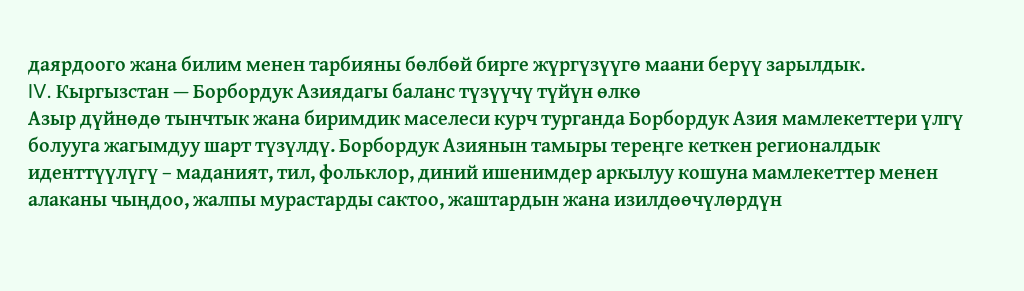даярдоого жана билим менен тарбияны бөлбөй бирге жүргүзүүгө маани берүү зарылдык.
IV. Кыргызстан — Борбордук Азиядагы баланс түзүүчү түйүн өлкө
Азыр дүйнөдө тынчтык жана биримдик маселеси курч турганда Борбордук Азия мамлекеттери үлгү болууга жагымдуу шарт түзүлдү. Борбордук Азиянын тамыры тереңге кеткен регионалдык иденттүүлүгү – маданият, тил, фольклор, диний ишенимдер аркылуу кошуна мамлекеттер менен алаканы чыңдоо, жалпы мурастарды сактоо, жаштардын жана изилдөөчүлөрдүн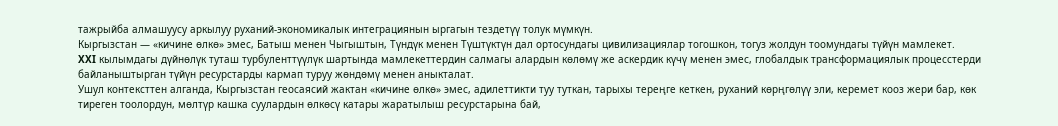тажрыйба алмашуусу аркылуу руханий-экономикалык интеграциянын ыргагын тездетүү толук мүмкүн.
Кыргызстан — «кичине өлкө» эмес, Батыш менен Чыгыштын, Түндүк менен Түштүктүн дал ортосундагы цивилизациялар тогошкон, тогуз жолдун тоомундагы түйүн мамлекет.
XXI кылымдагы дүйнөлүк туташ турбуленттүүлүк шартында мамлекеттердин салмагы алардын көлөмү же аскердик күчү менен эмес, глобалдык трансформациялык процесстерди байланыштырган түйүн ресурстарды кармап туруу жөндөмү менен аныкталат.
Ушул контексттен алганда, Кыргызстан геосаясий жактан «кичине өлкө» эмес, адилеттикти туу туткан, тарыхы тереңге кеткен, руханий көрңгөлүү эли, керемет кооз жери бар, көк тиреген тоолордун, мөлтүр кашка суулардын өлкөсү катары жаратылыш ресурстарына бай,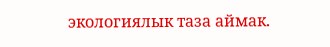экологиялык таза аймак.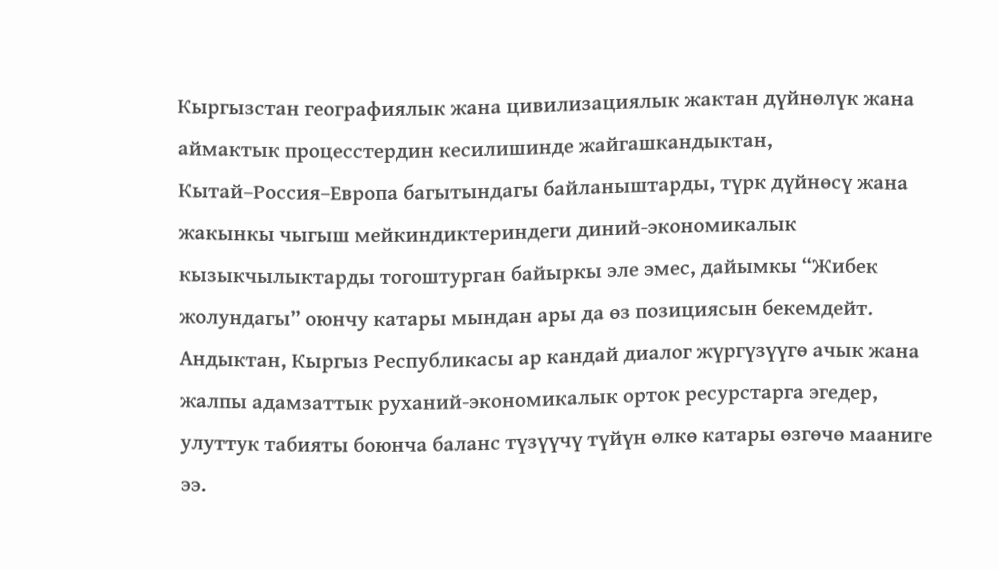Кыргызстан географиялык жана цивилизациялык жактан дүйнөлүк жана аймактык процесстердин кесилишинде жайгашкандыктан, Кытай–Россия–Европа багытындагы байланыштарды, түрк дүйнөсү жана жакынкы чыгыш мейкиндиктериндеги диний-экономикалык кызыкчылыктарды тогоштурган байыркы эле эмес, дайымкы “Жибек жолундагы” оюнчу катары мындан ары да өз позициясын бекемдейт.
Андыктан, Кыргыз Республикасы ар кандай диалог жүргүзүүгө ачык жана жалпы адамзаттык руханий-экономикалык орток ресурстарга эгедер, улуттук табияты боюнча баланс түзүүчү түйүн өлкө катары өзгөчө мааниге ээ.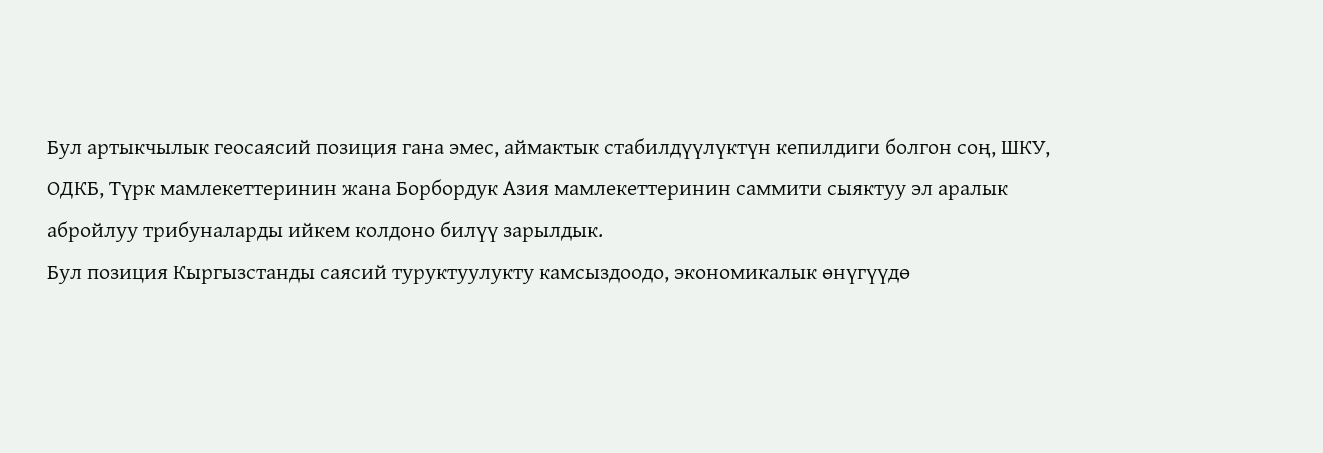Бул артыкчылык геосаясий позиция гана эмес, аймактык стабилдүүлүктүн кепилдиги болгон соң, ШКУ, ОДКБ, Түрк мамлекеттеринин жана Борбордук Азия мамлекеттеринин саммити сыяктуу эл аралык абройлуу трибуналарды ийкем колдоно билүү зарылдык.
Бул позиция Кыргызстанды саясий туруктуулукту камсыздоодо, экономикалык өнүгүүдө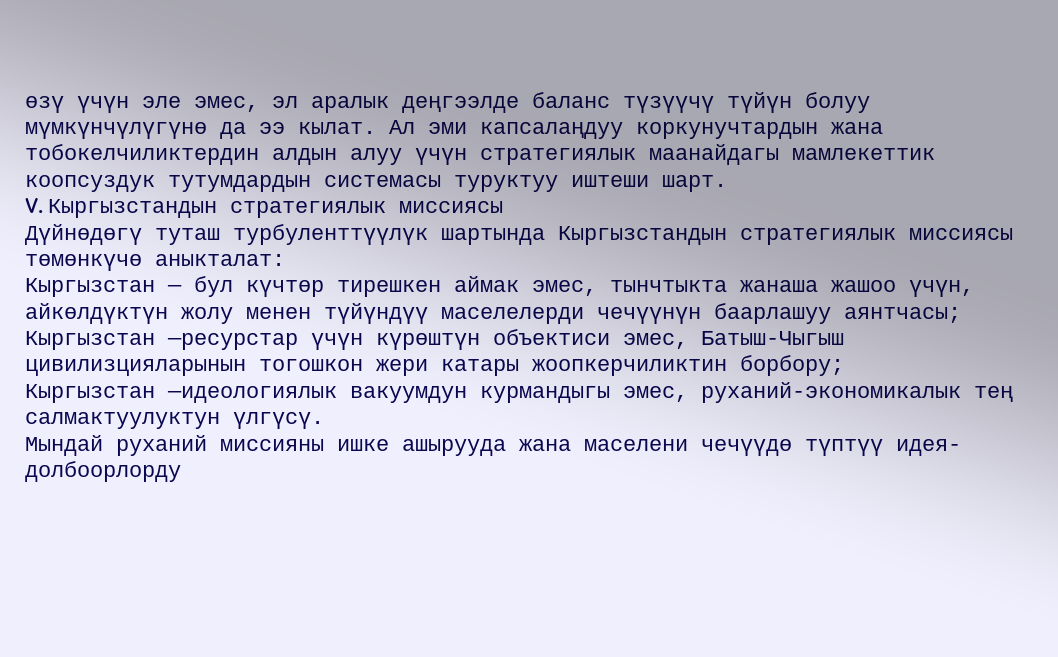өзү үчүн эле эмес, эл аралык деңгээлде баланс түзүүчү түйүн болуу мүмкүнчүлүгүнө да ээ кылат. Ал эми капсалаңдуу коркунучтардын жана тобокелчиликтердин алдын алуу үчүн стратегиялык маанайдагы мамлекеттик коопсуздук тутумдардын системасы туруктуу иштеши шарт.
V. Кыргызстандын стратегиялык миссиясы
Дүйнөдөгү туташ турбуленттүүлүк шартында Кыргызстандын стратегиялык миссиясы төмөнкүчө аныкталат:
Кыргызстан — бул күчтөр тирешкен аймак эмес, тынчтыкта жанаша жашоо үчүн, айкөлдүктүн жолу менен түйүндүү маселелерди чечүүнүн баарлашуу аянтчасы;
Кыргызстан —ресурстар үчүн күрөштүн объектиси эмес, Батыш-Чыгыш цивилизцияларынын тогошкон жери катары жоопкерчиликтин борбору;
Кыргызстан —идеологиялык вакуумдун курмандыгы эмес, руханий-экономикалык тең салмактуулуктун үлгүсү.
Мындай руханий миссияны ишке ашырууда жана маселени чечүүдө түптүү идея-долбоорлорду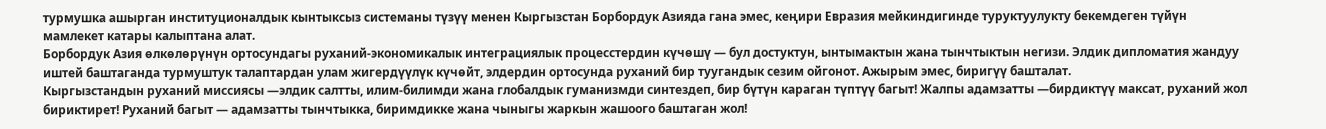турмушка ашырган институционалдык кынтыксыз системаны түзүү менен Кыргызстан Борбордук Азияда гана эмес, кеңири Евразия мейкиндигинде туруктуулукту бекемдеген түйүн мамлекет катары калыптана алат.
Борбордук Азия өлкөлөрүнүн ортосундагы руханий-экономикалык интеграциялык процесстердин күчөшү — бул достуктун, ынтымактын жана тынчтыктын негизи. Элдик дипломатия жандуу иштей баштаганда турмуштук талаптардан улам жигердүүлүк күчөйт, элдердин ортосунда руханий бир туугандык сезим ойгонот. Ажырым эмес, биригүү башталат.
Кыргызстандын руханий миссиясы —элдик салтты, илим-билимди жана глобалдык гуманизмди синтездеп, бир бүтүн караган түптүү багыт! Жалпы адамзатты —бирдиктүү максат, руханий жол бириктирет! Руханий багыт — адамзатты тынчтыкка, биримдикке жана чыныгы жаркын жашоого баштаган жол!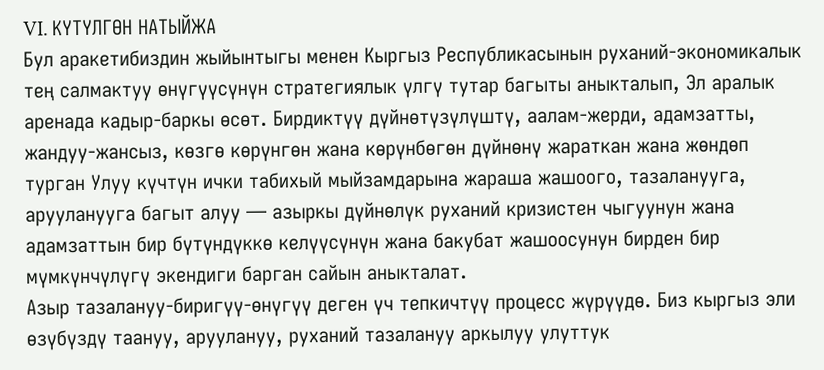VI. КҮТҮЛГӨН НАТЫЙЖА
Бул аракетибиздин жыйынтыгы менен Кыргыз Республикасынын руханий-экономикалык тең салмактуу өнүгүүсүнүн стратегиялык үлгү тутар багыты аныкталып, Эл аралык аренада кадыр-баркы өсөт. Бирдиктүү дүйнөтүзүлүштү, аалам-жерди, адамзатты, жандуу-жансыз, көзгө көрүнгөн жана көрүнбөгөн дүйнөнү жараткан жана жөндөп турган Улуу күчтүн ички табихый мыйзамдарына жараша жашоого, тазаланууга, арууланууга багыт алуу — азыркы дүйнөлүк руханий кризистен чыгуунун жана адамзаттын бир бүтүндүккө келүүсүнүн жана бакубат жашоосунун бирден бир мүмкүнчүлүгү экендиги барган сайын аныкталат.
Азыр тазалануу-биригүү-өнүгүү деген үч тепкичтүү процесс жүрүүдө. Биз кыргыз эли өзүбүздү таануу, аруулануу, руханий тазалануу аркылуу улуттук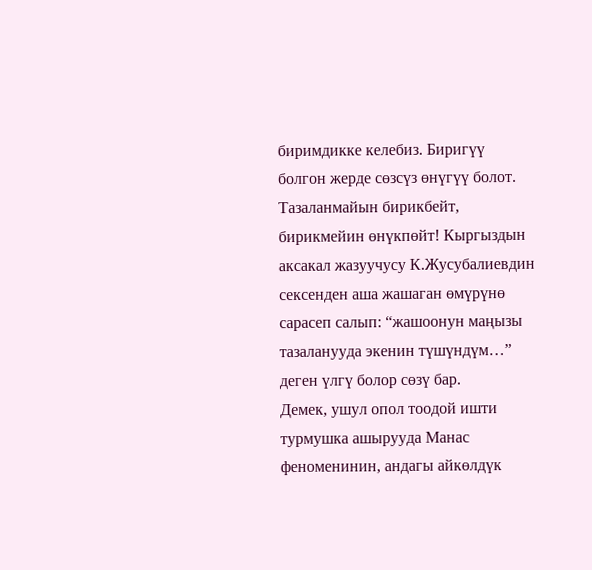биримдикке келебиз. Биригүү болгон жерде сөзсүз өнүгүү болот. Тазаланмайын бирикбейт, бирикмейин өнүкпөйт! Кыргыздын аксакал жазуучусу К.Жусубалиевдин сексенден аша жашаган өмүрүнө сарасеп салып: “жашоонун маңызы тазаланууда экенин түшүндүм…” деген үлгү болор сөзү бар.
Демек, ушул опол тоодой ишти турмушка ашырууда Манас феноменинин, андагы айкөлдүк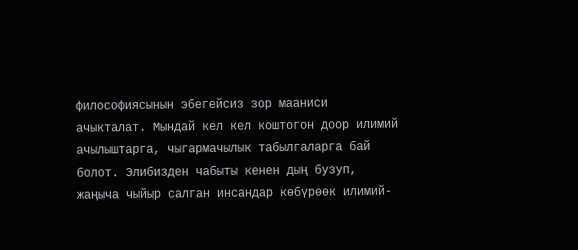философиясынын эбегейсиз зор мааниси ачыкталат. Мындай кел кел коштогон доор илимий ачылыштарга, чыгармачылык табылгаларга бай болот. Элибизден чабыты кенен дың бузуп, жаңыча чыйыр салган инсандар көбүрөөк илимий-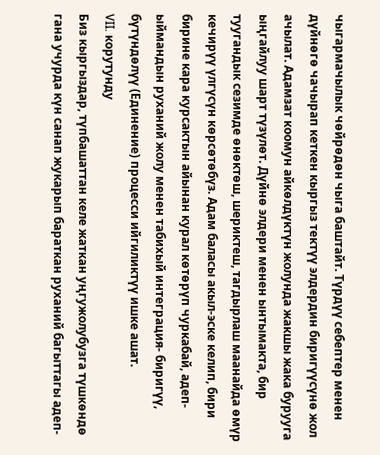чыгармачылык чөйрөдөн чыга баштайт. Түрдүү себептер менен дүйнөгө чачырап кеткен кыргыз тектүү элдердин биригүүсүнө жол ачылат. Адамзат коомун айкөлдүктүн жолунда жакшы жака бурууга ыңгайлуу шарт түзүлөт. Дүйнө элдери менен ынтымакта, бир туугандык сезимде өнөктөш, шериктеш, тагдырлаш маанайда өмүр кечирүү үлгүсүн көрсөтөбүз. Адам баласы акыл-эске келип, бири бирине кара курсактын айынан курал көтөрүп чуркабай, адеп-ыймандын руханий жолу менен табихый интеграция- биригүү, бүтүндөлүү (Единение) процесси ийгиликтүү ишке ашат.
VII. корутунду
Биз кыргыздар, түпбашаттан келе жаткан уңгужолубузга түшкөндө гана учурда күн санап жукарып бараткан руханий багыттагы адеп-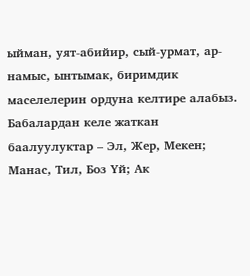ыйман, уят-абийир, сый-урмат, ар-намыс, ынтымак, биримдик маселелерин ордуна келтире алабыз. Бабалардан келе жаткан баалуулуктар – Эл, Жер, Мекен; Манас, Тил, Боз Үй; Ак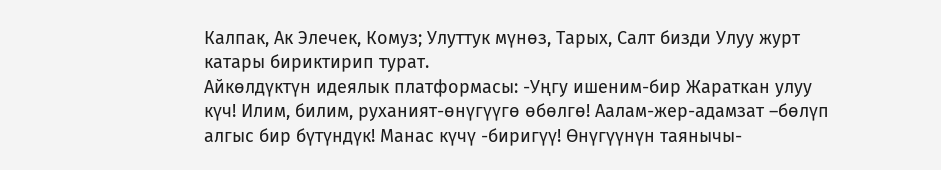Калпак, Ак Элечек, Комуз; Улуттук мүнөз, Тарых, Салт бизди Улуу журт катары бириктирип турат.
Айкөлдүктүн идеялык платформасы: -Уңгу ишеним-бир Жараткан улуу күч! Илим, билим, руханият-өнүгүүгө өбөлгө! Аалам-жер-адамзат –бөлүп алгыс бир бүтүндүк! Манас күчү -биригүү! Өнүгүүнүн таянычы-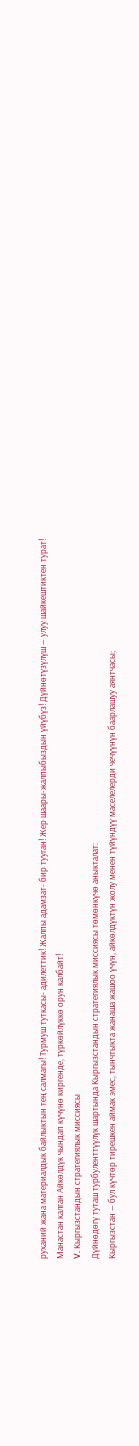руханий жана материалдык байлыктын тең салмагы! Турмуш туткасы- адилеттик! Жалпы адамзат- бир тууган! Жер шаары-жалпыбыздын үйүбүз! Дүйнөтүзүлүш — улуу шайкештиктен турат! Манастан калган Айкөлдүк чындап күчүнө киргенде, түркөйлүккө орун калбайт!
V. Кыргызстандын стратегиялык миссиясы
Дүйнөдөгү туташ турбуленттүүлүк шартында Кыргызстандын стратегиялык миссиясы төмөнкүчө аныкталат:
Кыргызстан — бул күчтөр тирешкен аймак эмес, тынчтыкта жанаша жашоо үчүн, айкөлдүктүн жолу менен түйүндүү маселелерди чечүүнүн баарлашуу аянтчасы;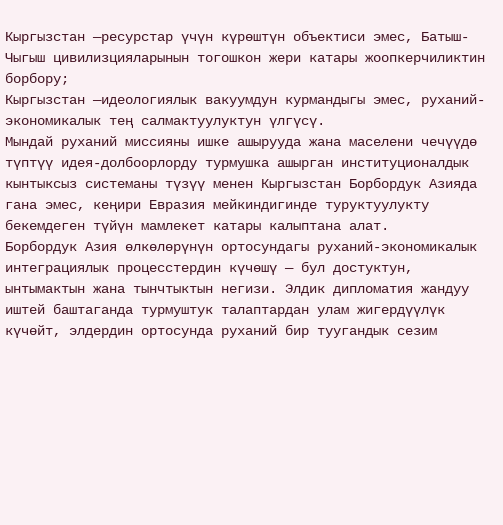Кыргызстан —ресурстар үчүн күрөштүн объектиси эмес, Батыш-Чыгыш цивилизцияларынын тогошкон жери катары жоопкерчиликтин борбору;
Кыргызстан —идеологиялык вакуумдун курмандыгы эмес, руханий-экономикалык тең салмактуулуктун үлгүсү.
Мындай руханий миссияны ишке ашырууда жана маселени чечүүдө түптүү идея-долбоорлорду турмушка ашырган институционалдык кынтыксыз системаны түзүү менен Кыргызстан Борбордук Азияда гана эмес, кеңири Евразия мейкиндигинде туруктуулукту бекемдеген түйүн мамлекет катары калыптана алат.
Борбордук Азия өлкөлөрүнүн ортосундагы руханий-экономикалык интеграциялык процесстердин күчөшү — бул достуктун, ынтымактын жана тынчтыктын негизи. Элдик дипломатия жандуу иштей баштаганда турмуштук талаптардан улам жигердүүлүк күчөйт, элдердин ортосунда руханий бир туугандык сезим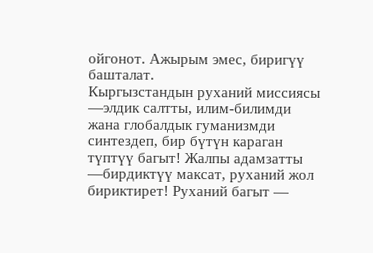ойгонот. Ажырым эмес, биригүү башталат.
Кыргызстандын руханий миссиясы —элдик салтты, илим-билимди жана глобалдык гуманизмди синтездеп, бир бүтүн караган түптүү багыт! Жалпы адамзатты —бирдиктүү максат, руханий жол бириктирет! Руханий багыт —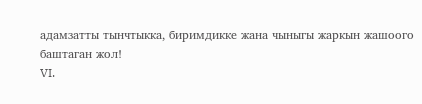адамзатты тынчтыкка, биримдикке жана чыныгы жаркын жашоого баштаган жол!
VI.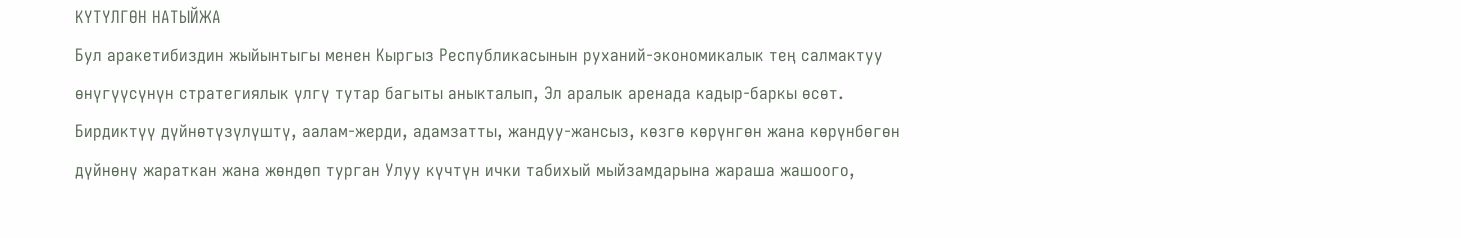КҮТҮЛГӨН НАТЫЙЖА
Бул аракетибиздин жыйынтыгы менен Кыргыз Республикасынын руханий-экономикалык тең салмактуу өнүгүүсүнүн стратегиялык үлгү тутар багыты аныкталып, Эл аралык аренада кадыр-баркы өсөт. Бирдиктүү дүйнөтүзүлүштү, аалам-жерди, адамзатты, жандуу-жансыз, көзгө көрүнгөн жана көрүнбөгөн дүйнөнү жараткан жана жөндөп турган Улуу күчтүн ички табихый мыйзамдарына жараша жашоого,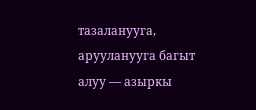тазаланууга, арууланууга багыт алуу — азыркы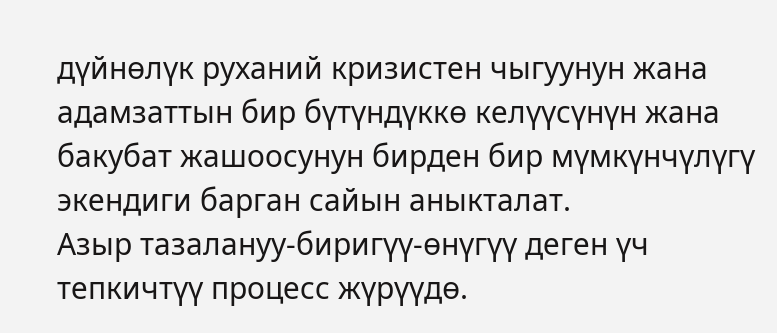дүйнөлүк руханий кризистен чыгуунун жана адамзаттын бир бүтүндүккө келүүсүнүн жана бакубат жашоосунун бирден бир мүмкүнчүлүгү экендиги барган сайын аныкталат.
Азыр тазалануу-биригүү-өнүгүү деген үч тепкичтүү процесс жүрүүдө.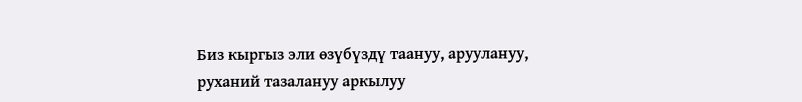Биз кыргыз эли өзүбүздү таануу, аруулануу, руханий тазалануу аркылуу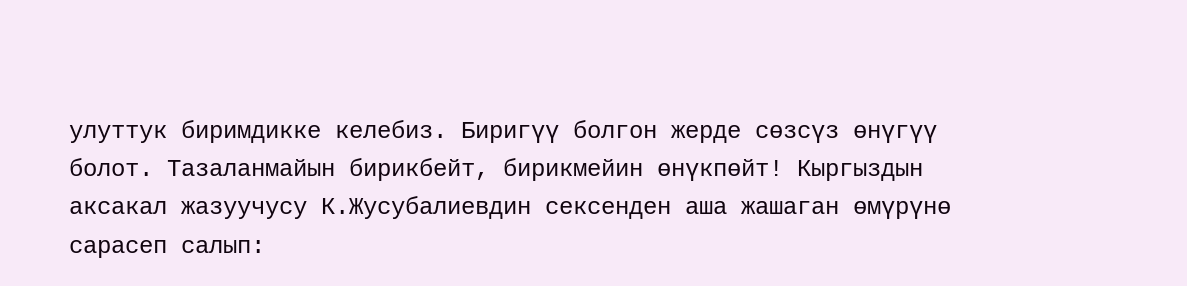улуттук биримдикке келебиз. Биригүү болгон жерде сөзсүз өнүгүү болот. Тазаланмайын бирикбейт, бирикмейин өнүкпөйт! Кыргыздын аксакал жазуучусу К.Жусубалиевдин сексенден аша жашаган өмүрүнө сарасеп салып: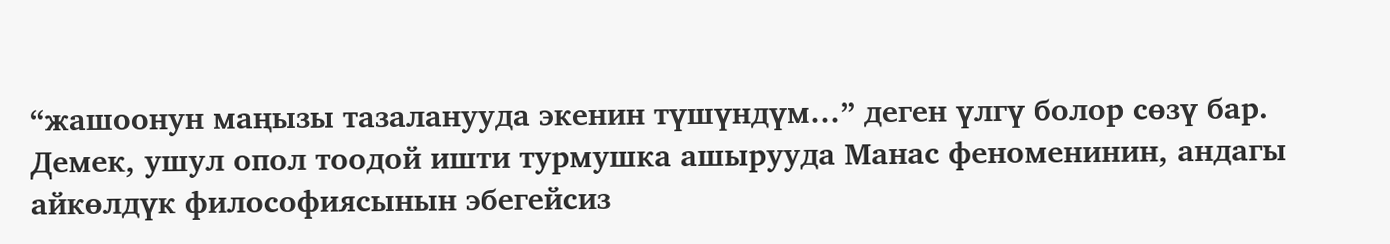“жашоонун маңызы тазаланууда экенин түшүндүм…” деген үлгү болор сөзү бар.
Демек, ушул опол тоодой ишти турмушка ашырууда Манас феноменинин, андагы айкөлдүк философиясынын эбегейсиз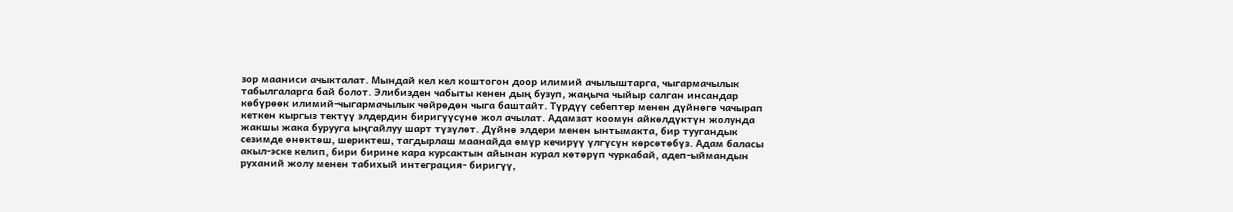зор мааниси ачыкталат. Мындай кел кел коштогон доор илимий ачылыштарга, чыгармачылык табылгаларга бай болот. Элибизден чабыты кенен дың бузуп, жаңыча чыйыр салган инсандар көбүрөөк илимий-чыгармачылык чөйрөдөн чыга баштайт. Түрдүү себептер менен дүйнөгө чачырап кеткен кыргыз тектүү элдердин биригүүсүнө жол ачылат. Адамзат коомун айкөлдүктүн жолунда жакшы жака бурууга ыңгайлуу шарт түзүлөт. Дүйнө элдери менен ынтымакта, бир туугандык сезимде өнөктөш, шериктеш, тагдырлаш маанайда өмүр кечирүү үлгүсүн көрсөтөбүз. Адам баласы акыл-эске келип, бири бирине кара курсактын айынан курал көтөрүп чуркабай, адеп-ыймандын руханий жолу менен табихый интеграция- биригүү,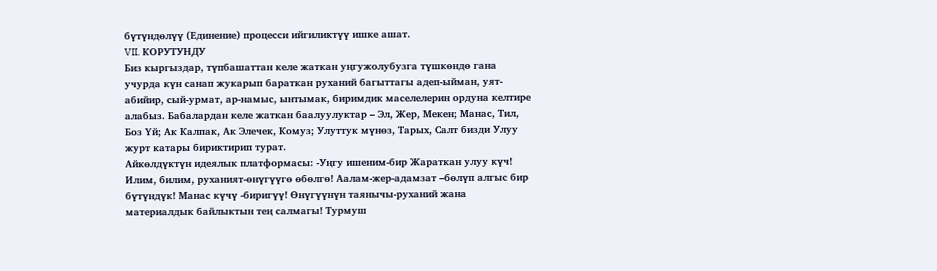бүтүндөлүү (Единение) процесси ийгиликтүү ишке ашат.
VII. КОРУТУНДУ
Биз кыргыздар, түпбашаттан келе жаткан уңгужолубузга түшкөндө гана учурда күн санап жукарып бараткан руханий багыттагы адеп-ыйман, уят-абийир, сый-урмат, ар-намыс, ынтымак, биримдик маселелерин ордуна келтире алабыз. Бабалардан келе жаткан баалуулуктар – Эл, Жер, Мекен; Манас, Тил, Боз Үй; Ак Калпак, Ак Элечек, Комуз; Улуттук мүнөз, Тарых, Салт бизди Улуу журт катары бириктирип турат.
Айкөлдүктүн идеялык платформасы: -Уңгу ишеним-бир Жараткан улуу күч! Илим, билим, руханият-өнүгүүгө өбөлгө! Аалам-жер-адамзат –бөлүп алгыс бир бүтүндүк! Манас күчү -биригүү! Өнүгүүнүн таянычы-руханий жана материалдык байлыктын тең салмагы! Турмуш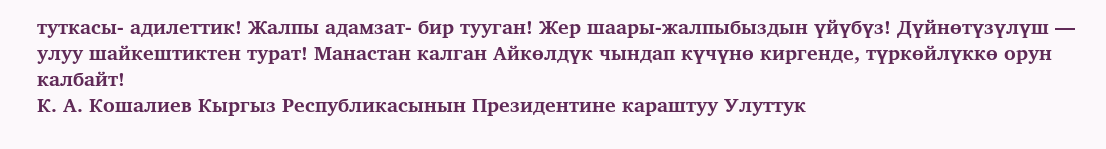туткасы- адилеттик! Жалпы адамзат- бир тууган! Жер шаары-жалпыбыздын үйүбүз! Дүйнөтүзүлүш — улуу шайкештиктен турат! Манастан калган Айкөлдүк чындап күчүнө киргенде, түркөйлүккө орун калбайт!
К. А. Кошалиев Кыргыз Республикасынын Президентине караштуу Улуттук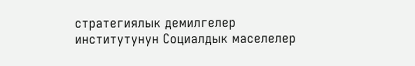стратегиялык демилгелер институтунун Социалдык маселелер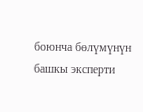боюнча бөлүмүнүн башкы эксперти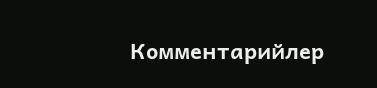Комментарийлер